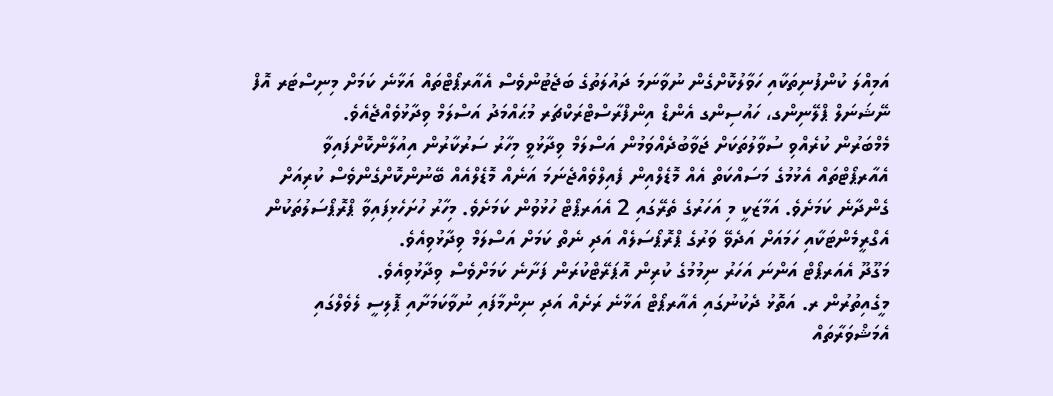އަމިއްލަ ކުންފުނިތަކާއި ހަވާލުކޮށްގެން ނުވާނަމަ ދައުލަތުގެ ބަޖެޓުންވެސް އެއާރޕޯޓްތައް އަޅާނެ ކަމަށް މިނިސްޓަރ އޮފް ނޭޝަނަލް ޕްލޭނިންގ، ހައުސިންގ އެންޑް އިންފްރާސްޓްރަކްޗަރ މުޙައްމަދު އަސްލަމް ވިދާޅުވެއްޖެއެވެ.
މެމްބަރުން ކުރެއްވި ސުވާލުތަކަށް ޖަވާބުދެއްވަމުން އަސްލަމް ވިދާޅުވީ މިހާރު ސަރުކާރުން އިއުލާންކޮށްފައިވާ އެއާރޕޯޓްތައް އެޅުމުގެ މަސައްކަތް އެއް މޮޑެލްއިން ފެއިލްވެއްޖެނަމަ އަނެއް މޮޑެލްއެއް ބޭނުންކޮށްގެންވެސް ކުރިއަށް ގެންދާނެ ކަމަށެވެ. އަމާޒަކީ މި އަހަރުގެ ތެރޭގައި 2 އެއަރޕޯޓް ހުޅުވުން ކަމަށެވެ. މިހާރު ހުށަހެޅިފައިވާ ޕްރޮޕޯސަލުތަކުން އެގްރީމެންޓަކާއި ހަމައަށް އަދެވޭ ވަރުގެ ޕްރޮޕޯސަލެއް އަދި ނެތް ކަމަށް އަސްލަމް ވިދާޅުވިއެވެ.
މަގޫދޫ އެއަރޕޯޓް އަންނަ އަހަރު ނިމުމުގެ ކުރިން އޮޕަރޭޓްކުރަން ފަށާނެ ކަމަށްވެސް ވިދާޅުވިއެވެ.
މީގެއިތުރުން ރ. އަތޮޅު ދެކުނުގައި އެއާރޕޯޓް އަޅާނެ ރަށެއް އަދި ނިންމާފައި ނުވާކަމަށާއި ޕޮލިސީ ލެވެލްގައި އެމަޝްވަރާތައް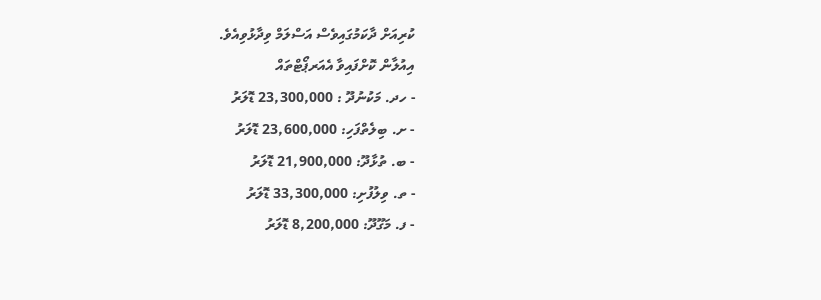ކުރިއަށް ދާކަމުގައިވެސް އަސްލަމް ވިދާޅުވިއެވެ.
އިއުލާން ކޮށްފައިވާ އެއަރޕޯޓްތައް
- ހދ. މަކުނުދޫ : 23,300,000 ޑޮލަރު
- ށ. ބިލެތްފަހި: 23,600,000 ޑޮލަރު
- ބ. ތުޅާދޫ: 21,900,000 ޑޮލަރު
- ތ. ވިލުފުށި: 33,300,000 ޑޮލަރު
- ފ. މަގޫދޫ: 8,200,000 ޑޮލަރު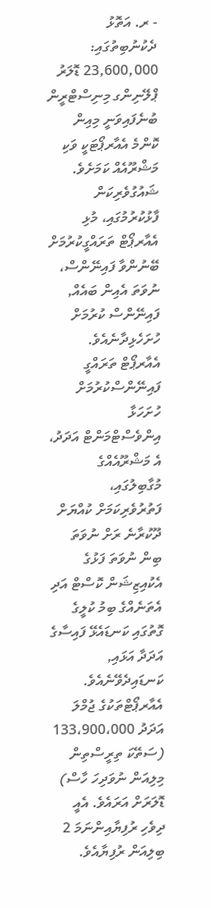- ރ. އަތޮޅު ދެކުނުބިތުގައި: 23,600,000 ޑޮލަރު
ޕްލޭނިންގ މިނިސްޓްރީން ބުނެފައިވަނީ މިއިން ކޮންމެ އެއާރޕޯޓަކީ ވަކި މަޝްރޫއެއް ކަމަށެވެ. ޝައުގުވެރިކަން ފާޅުކުރުމުގައި، މުޅި އެއާރޕޯޓް ތަރައްގީކުރުމަށް ބޭނުންވާ ފައިނޭންސް، ނުވަތަ އެއިން ބައެއް, ފައިނޭންސް ކުރުމަށް ހުށަހެޅިދާނެއެވެ. އެއާރޕޯޓް ތަރައްގީ ފައިނޭންސްކުރުމަށް ހުށަހަޅާ އިންވެސްޓްމަންޓް އަދަދު، އެ މަޝްރޫއެއްގެ މުގާބިލުގައި، ފަތުރުވެރިކަމަށް ކުއްޔަށް ދޫކުރާނެ ރަށް ނުވަތަ ބިން ނުވަތަ ފަޅުގެ އެކުއިޒިޝަން ކޮސްޓް އަދި އެތަނެއްގެ ބިމު ކުލީގެ ގޮތުގައި ކަނޑައެޅޭ ފައިސާގެ އަދަދާ އަޅައި, ކަނޑައިދެވޭނެއެވެ.
އެއާރޕޯޓްތަކުގެ ޖުމްލަ އަދަދު 133،900،000 (ސަތޭކަ ތިރީސްތިން މިލިއަން ނުވަދިހަ ހާސް) ޑޮލަރަށް އަރައެވެ. އެއީ ދިވެހި ރުފިޔާއިންނަމަ 2 ބިލިއަން ރުފިޔާއެވެ.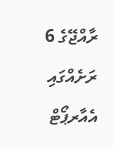ރާއްޖޭގެ 6 ރަށެއްގައި އެއާރޕޯޓް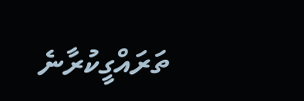ތަރައްގީކުރާނެ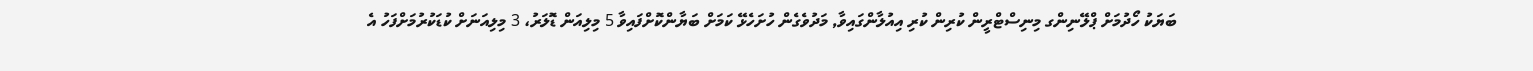ބަޔަކު ހޯދުމަށް ޕްލޭނިންގ މިނިސްޓްރީން ކުރިން ކުރި އިއުލާންގައިވާ, މަދުވެގެން ހުށަހެޅޭ ކަމަށް ބަޔާންކޮށްފައިވާ 5 މިލިއަން ޑޮލަރު، 3 މިލިއަނަށް ކުޑަކުރުމަށްފަހު އެ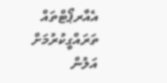އެއާރޕޯޓްތައް ތަރައްގީކުރުމަށް އަލުން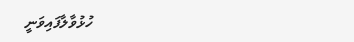ހުޅުވާލާފައިވަނީ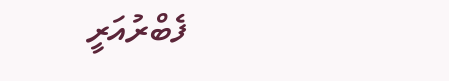ފެބްރުއަރީ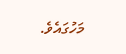މަހުގައެވެ.